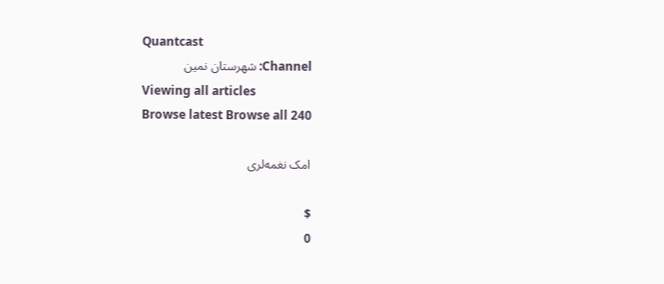Quantcast
Channel: شهرستان نمین
Viewing all articles
Browse latest Browse all 240

امک نغمه‌لری

$
0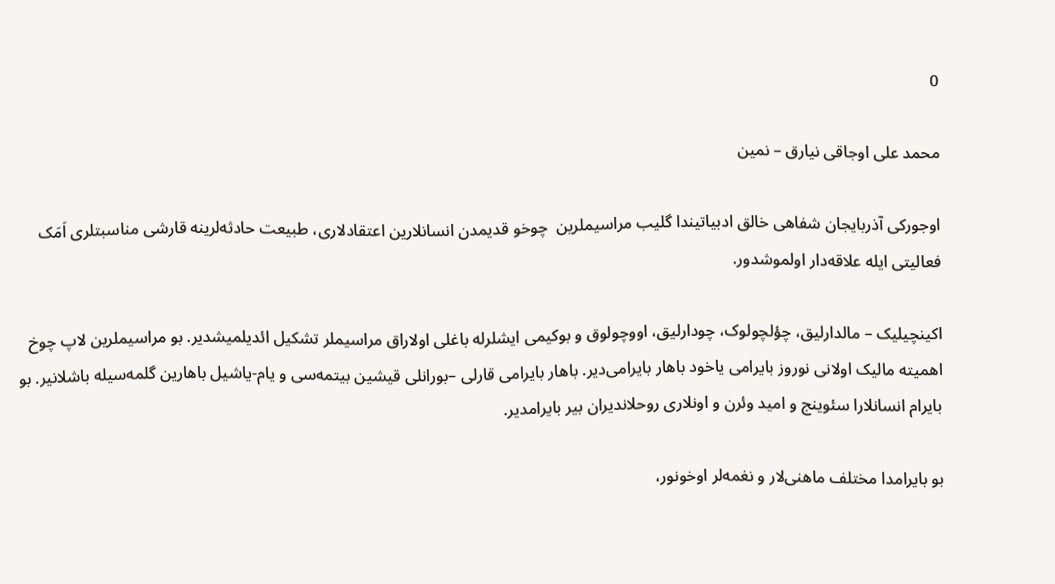0

محمد علی اوجاقی نیارق – نمین

اوجورکی آذربایجان شفاهی خالق ادبیاتیندا گلیب مراسیملرین  چوخو قدیمدن انسانلارین اعتقادلاری، طبیعت حادثه‌لرینه قارشی مناسبتلری اَمَک فعالیتی ایله علاقه‌دار اولموشدور.

اکینچیلیک – مالدارلیق، چؤلچولوک، چودارلیق، اووچولوق و بوکیمی ایشلرله باغلی اولاراق مراسیملر تشکیل ائدیلمیشدیر. بو مراسیملرین لاپ چوخ اهمیته مالیک اولانی نوروز بایرامی یاخود باهار بایرامی‌دیر. باهار بایرامی قارلی –بورانلی قیشین بیتمه‌سی و یام-یاشیل باهارین گلمه‌سیله باشلانیر. بو بایرام انسانلارا سئوینج و امید وئر‌ن و اونلاری روحلاندیران بیر بایرامدیر.

بو بایرامدا مختلف ماهنی‌لار و نغمه‌لر اوخونور،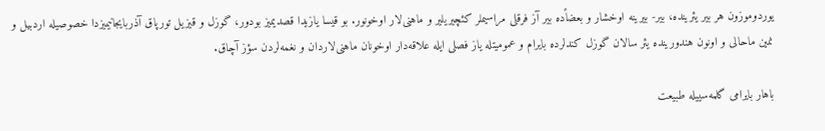یوردوموزون هر بیر یئرینده، بیر- بیرینه اوخشار و بعضاًده بیر آز فرقلی مراسیملر کئچیریلیر و ماهنی‌لار اوخونور. بو قیسا یازیدا قصد‌یمیز بودور، گوزل و قیزیل تورپاق آذربایجانیمیزدا خصوصیله اردبیل و نمین ماحالی و اونون هندورینده یئر سالان گوزل کندلرده بایرام و عمومیتله یاز فصلی ایله علاقه‌دار اوخونان ماهنی‌لاردان و نغمه‌لردن سؤز آچاق.

باهار بایرامی گلمه‌سییله طبیعت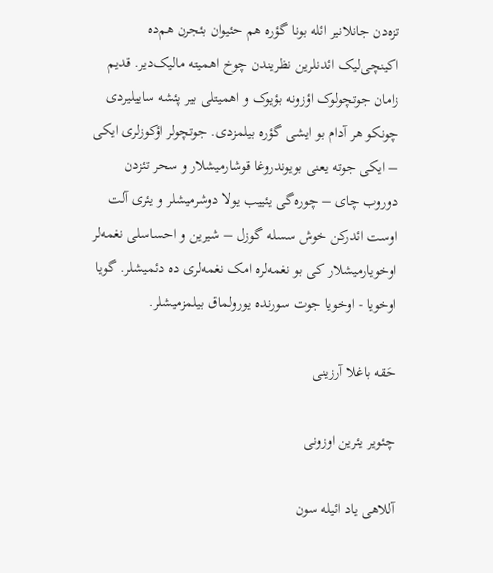تزه‌دن جانلانیر ائله بونا گؤره هم حئیوان بئجرن هم‌ده اکینچی‌لیک ائدنلرین نظریندن چوخ اهمیته مالیک‌دیر. قدیم زامان جوتچولوک اؤزونه بؤیوک و اهمیتلی بیر پئشه ساییلیردی چونکو هر آدام بو ایشی گؤره بیلمزدی. جوتچولر اؤکوزلری ایکی – ایکی جوته یعنی بویوندروغا قوشارمیشلار و سحر تئزدن دوروب چای – چوره‌گی یئییب یولا دوشرمیشلر و یئری آلت اوست ائدرکن خوش سسله گوزل – شیرین و احساسلی نغمه‌لر اوخویارمیشلار کی بو نغمه‌لره امک نغمه‌لری ده دئمیشلر. گویا اوخویا - اوخویا جوت سورنده یورولماق بیلمزمیشلر.

حَقه باغلا آرزینی

چئویر یئرین اوزونی

آللاهی یاد ائیله سون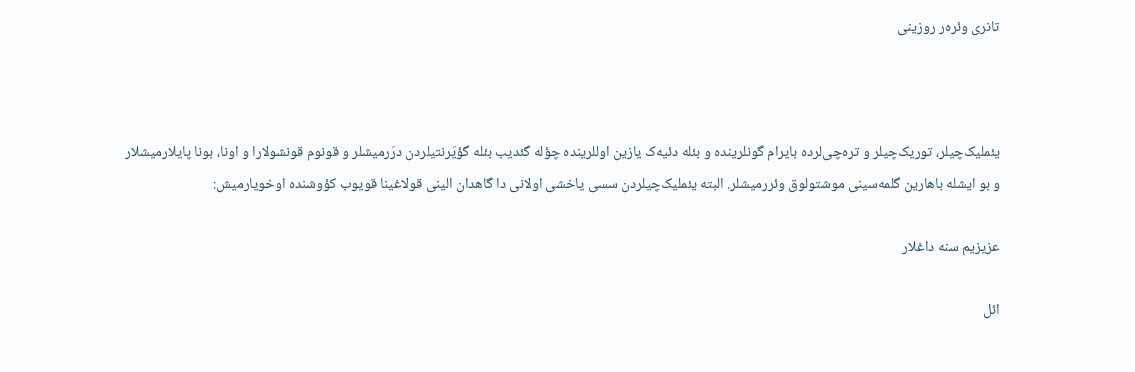تانری وئره‌ر روزینی



یئملیک‌چیلر، توریک‌چیلر و تره‌چی‌لرده بایرام گونلرینده و بئله دئیه‌ک یازین اوللرینده چؤله گئدیب بئله گؤیَرنتیلردن درَرمیشلر و قونوم قونشولارا و اونا، بونا پایلارمیشلار و بو ایشله باهارین گلمه‌سینی موشتولوق وئرر‌میشلر. البته یئملیک‌چیلردن سسی یاخشی اولانی دا گاهدان الینی قولاغینا قویوب کؤوشنده اوخویارمیش:

عزیزیم سنه داغلار

ائل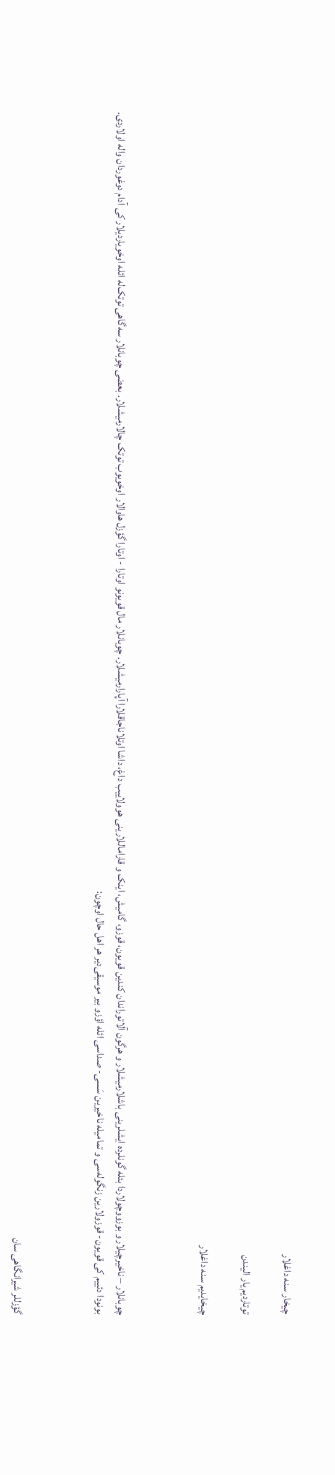چیخار سنه داغلار

توتاردیم یار الیندن

چیخایدیم سنه داغلار



چوبانلار – ناخیرچیلار و بوزووچولاردا بئله گونلرده ایشلرینی باشلارمیشلار و هرگون آلاتوراندان کندین قویون، قوزو، گامیش، اینک و قاراماللارینی هوولاییب داغ، داشا اوتلاناجاقلارا آپارارمیشلار. چوبانلار مال قویونو اوتارا - اوتارا گؤزل هاوالار اوخویوب توتک چالارمیشلار. بعضی چوبانلار سه‌گاهی توتک‌له ائله اوخویاردیلار کی آدام دوغوردان واله اولاردی. بونودا دئییم کی قویون- قوزولارین زنگوله‌سی و تمامیله ناخیرین سَسی- صداسی ائله اؤزو بیر موسیقی‌دیر هر اهل حال اوچون:



گؤزللر شیرانگاهی سان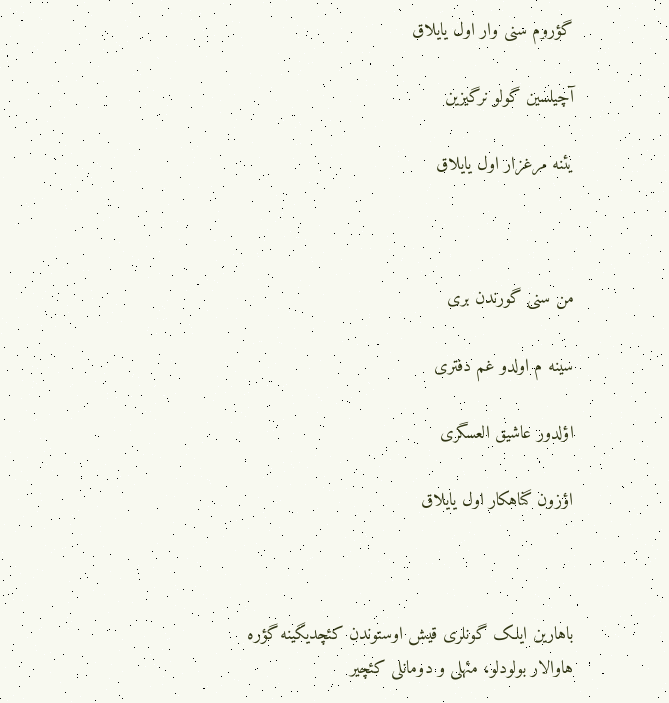گؤروم سنی وار اول یایلاق

آچیلسین گولو نرگیزین

یئنه مرغزار اول یایلاق



من سنی گورندن بری

سینه م اولدو غم دفتری

اؤلدور عاشیق العسگری

اؤزون گناهکار اول یایلاق



باهارین ایلک گونلری قیش اوستوندن کئچدیگینه گؤره هاوالار بولودلو، مئهلی و دومانلی کئچیر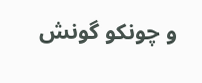و چونکو گونش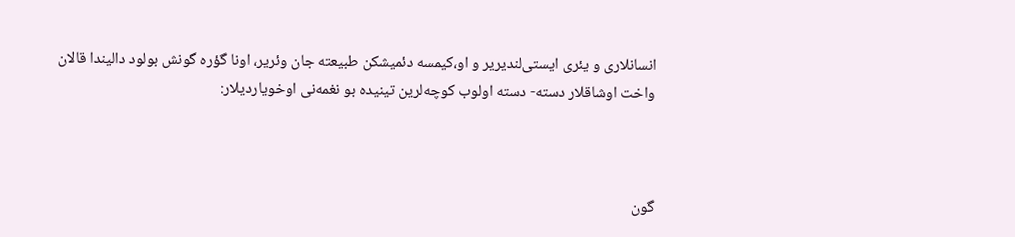انسانلاری و یئری ایستی‌لندیریر و او،کیمسه دئمیشکن طبیعته جان وئریر، اونا گؤره گونش بولود دالیندا قالان واخت اوشاقلار دسته- دسته اولوب کوچه‌لرین تینیده بو نغمه‌نی اوخویاردیلار:



گون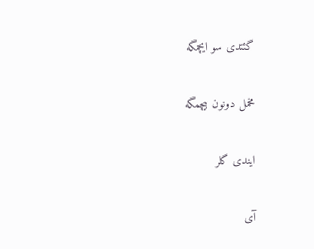گئتدی سو ایچمگه

مخمل دونون بیچمگه

ایندی گلر

آی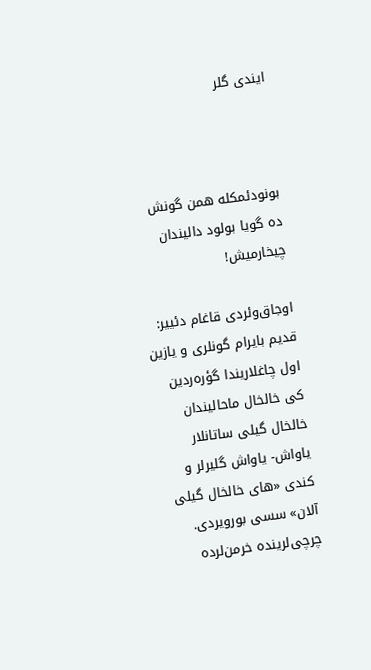ایندی گلر



بونودئمکله همن گونش ده گویا بولود دالیندان چیخارمیش!

اوجاق‌وئردی قاغام دئییر: قدیم بایرام گونلری و یازین اول چاغلاریندا گؤره‌ردین کی خالخال ماحالیندان خالخال گیلی ساتانلار یاواش- یاواش گلیرلر و کندی «های خالخال گیلی آلان» سسی بورویردی. چرچی‌لرینده خرمن‌لرده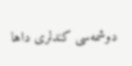دوشمه‌سی کندلری داها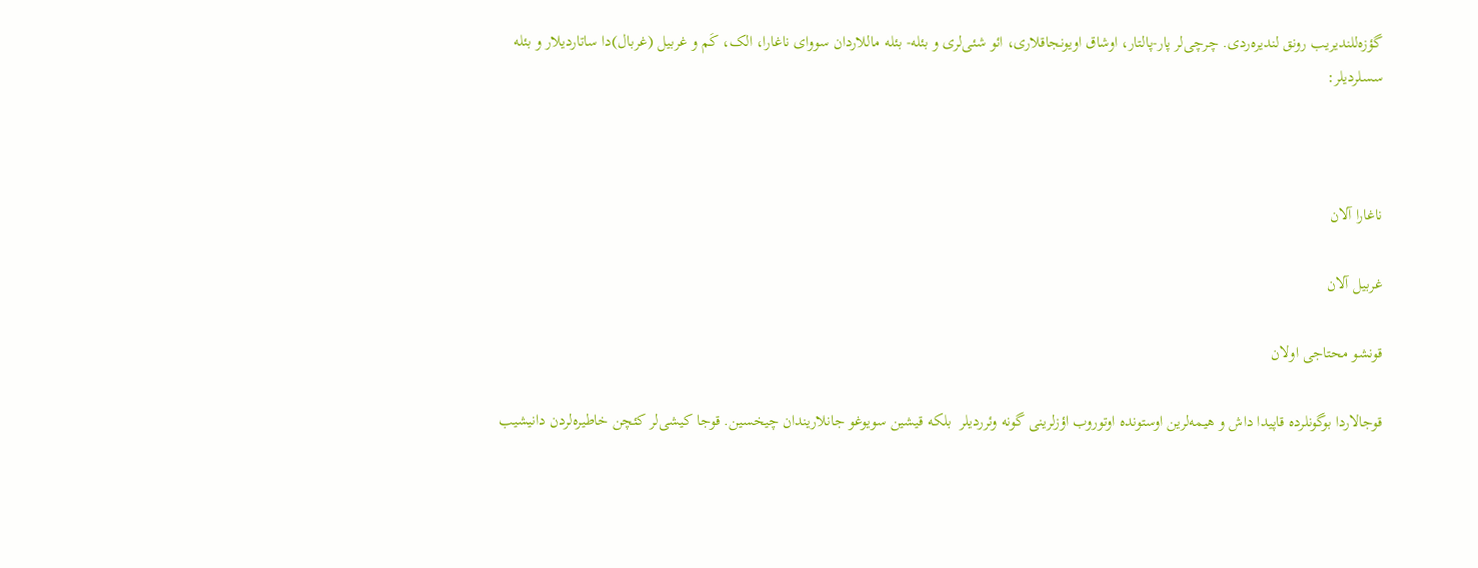گؤزه‌للندیریب رونق لندیره‌ردی. چرچی‌لر پار-پالتار، اوشاق اویونجاقلاری، ائو شئی‌لری و بئله- بئله ماللاردان سووای ناغارا، الک، کَم و غربیل (غربال)دا ساتاردیلار و بئله سسلردیلر‌:



ناغارا آلان

غربیل آلان

قونشو محتاجی اولان

قوجالاردا بوگونلرده قاپیدا داش و هیمه‌لرین اوستونده اوتوروب اؤزلرینی گونه وئرردیلر  بلکه قیشین سویوغو جانلاریندان چیخسین. قوجا کیشی‌لر کئچن خاطیره‌لردن دانیشیب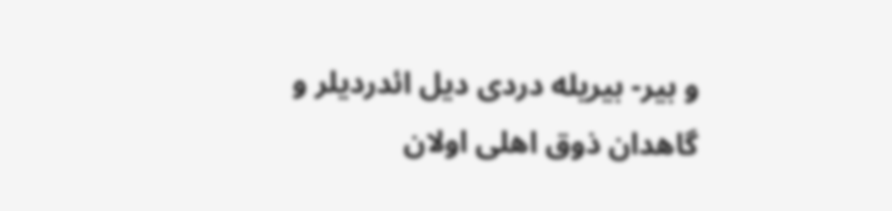و بیر- بیریله دردی دیل ائدردیلر و گاهدان ذوق اهلی اولان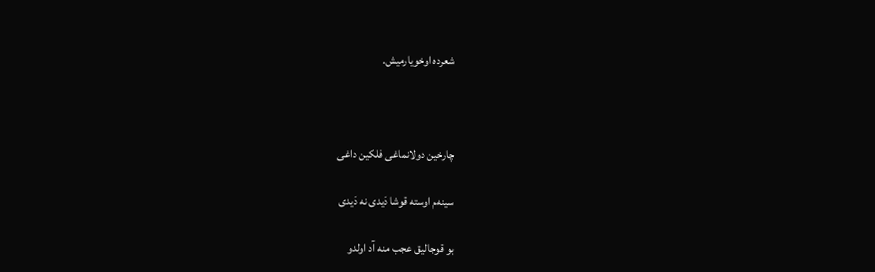شعرده اوخویارمیش.



چارخین دولانماغی فلکین داغی

سینه‌م اوسته قوشا دَیدی نه دَیدی

بو قوجالیق عجب منه آد اولدو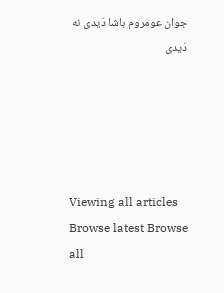جوان عومروم باشا دَیدی نه دَیدی





Viewing all articles
Browse latest Browse all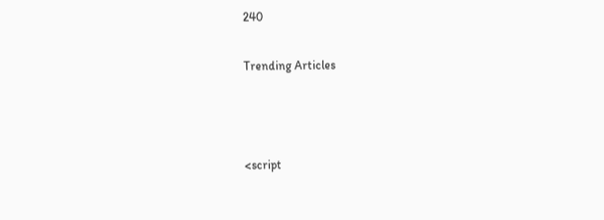240

Trending Articles



<script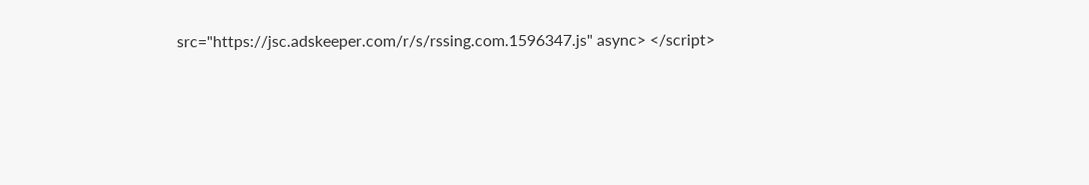src="https://jsc.adskeeper.com/r/s/rssing.com.1596347.js" async> </script>